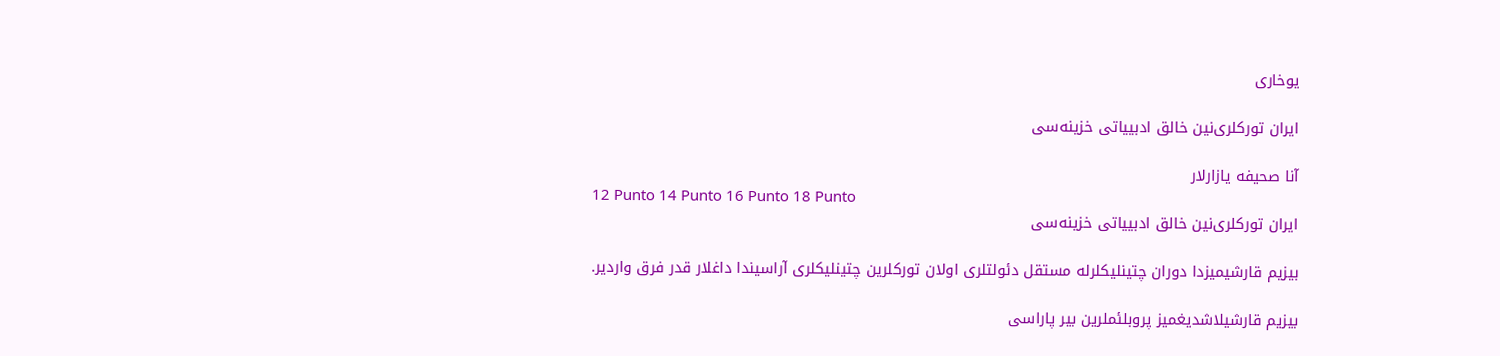یوخاری

ایران تورکلری‌نین خالق ادبییاتی خزینه‌سی

آنا صحیفه یازارلار
12 Punto 14 Punto 16 Punto 18 Punto
ایران تورکلری‌نین خالق ادبییاتی خزینه‌سی

بیزیم قارشیمیزدا دوران چتینلیکلرله مستقل دئولتلری اولان تورکلرین چتینلیکلری آراسیندا داغلار قدر فرق واردیر.

بیزیم قارشیلاشدیغمیز پروبلئملرین بیر پاراسی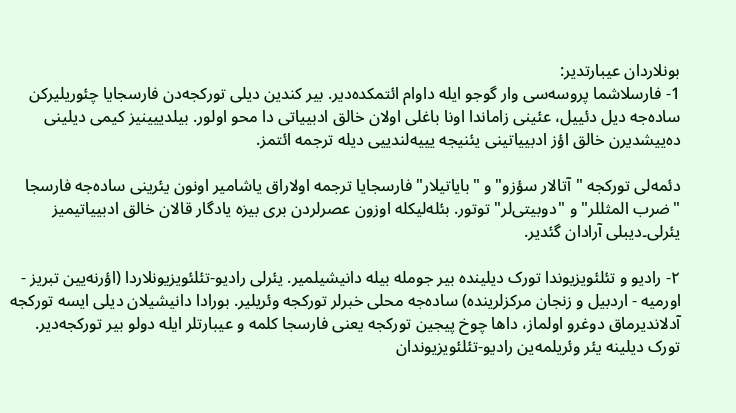بونلاردان عیبارتدير:
1- فارسلاشما پروسه‌سی وار گوجو ایله داوام ائتمکده‌دیر. بیر کندین دیلی تورکجه‌دن فارسجایا چئوریلیرکن ساده‌جه دیل دئییل، عئینی زاماندا اونا باغلی اولان خالق ادبییاتی دا محو اولور. بیلدییینیز کیمی دیلینی ده‌ییشدیرن خالق اؤز ادبییاتینی یئنیجه یییه‌لندییی ديله ترجمه ائتمز.

دئمه‌لی تورکجه "آتالار سؤزو" و "بایاتیلار" فارسجایا ترجمه اولاراق یاشامیر اونون یئرینی ساده‌جه فارسجا "ضرب المثللر" و "دوبیتی‌لر" توتور. بئله‌لیکله اوزون عصرلردن بری بیزه یادگار قالان خالق ادبییاتیمیز یئرلی۔دیبلی آرادان گئدیر.

۲- رادیو و تئلئویزیوندا تورک دیلینده بیر جومله بیله دانیشیلمیر. یئرلی رادیو-تئلئویزیونلاردا (اؤرنه‌یین تبریز - اورمیه - اردبیل و زنجان مرکز‌لرينده) ساده‌جه محلی خبرلر تورکجه وئریلیر. بورادا دانیشیلان دیلی ایسه تورکجه آدلاندیرماق دوغرو اولماز، داها چوخ پیجین تورکجه یعنی فارسجا کلمه و عیبارتلر ایله دولو بیر تورکجه‌دیر. تورک دیلینه یئر وئریلمه‌ین رادیو-تئلئویزیوندان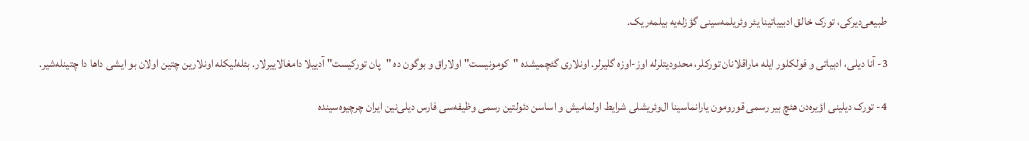طبیعی‌دیرکی، تورک خالق ادبییاتینا یئر وئریلمه‌سینی گؤزله‌یه بیلمه‌ریک.

3- آنا دیلی، ادبیاتی و فولکلور ایله ماراقلانان تورکلر، محدوديتلرله اوز-اوزه گليرلر. اونلاری گئچمیشده "کومونیست" اولاراق و بوگون ده "پان تورکیست" آدییلا دامغالاییرلار. بئله‌لیکله اونلارين چتین اولان بو ایشی داها دا چتینله‌شیر.

4- تورک دیلینی اؤیره‌دن هئچ بیر رسمی قورومون یارانماسینا ال‌وئریشلی شرایط اولمامیش و اساسن دئولتین رسمی وظیفه‌سی فارس دیلی‌نین ایران چرچیوه‌سینده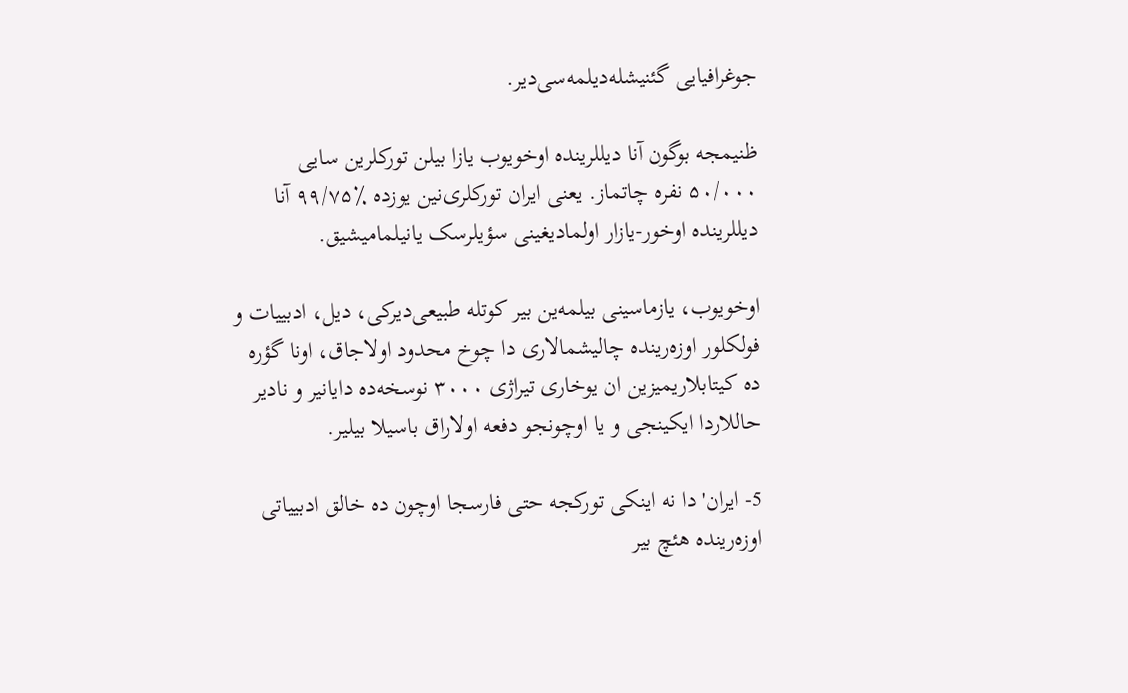جوغرافیایی گئنیشله‌دیلمه‌سی‌دیر.

ظنیمجه بوگون آنا دیللرینده اوخویوب یازا بیلن تورکلرین سایی ۵۰/۰۰۰ نفره چاتماز. یعنی ایران تورکلری‌نین یوزده ٪۹۹/۷۵ آنا دیللرینده اوخور-یازار اولمادیغینی سؤیلرسک یانیلمامیشیق.

اوخویوب، یازماسینی بیلمه‌ین بیر کوتله طبیعی‌دیرکی، دیل، ادبییات و فولکلور اوزه‌رینده چالیشمالاری دا چوخ محدود اولاجاق، اونا گؤره ده کیتابلاریمیزین ان یوخاری تیراژی ۳۰۰۰ نوسخه‌ده دایانیر و نادیر حاللاردا ایکینجی و یا اوچونجو دفعه اولاراق باسیلا بیلیر.

5- ایران'دا نه اینکی تورکجه حتی فارسجا اوچون ده خالق ادبییاتی اوزه‌رینده هئچ بیر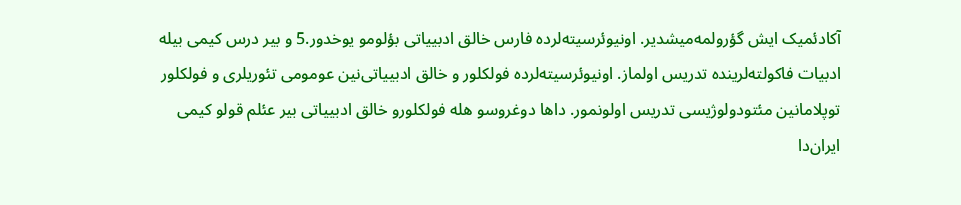آکادئمیک ایش گؤرولمه‌میشدیر. اونیوئرسیته‌لرده فارس خالق ادبییاتی بؤلومو یوخدور.5 و بیر درس کیمی بیله ادبیات فاکولته‌لرينده تدریس اولماز. اونیوئرسیته‌لرده فولکلور و خالق ادبییاتی‌نین عومومی تئوریلری و فولکلور توپلامانين مئتودولوژيسی تدريس اولونمور. داها دوغروسو هله فولکلورو خالق ادبيیاتی بیر عئلم قولو کیمی ایران‌دا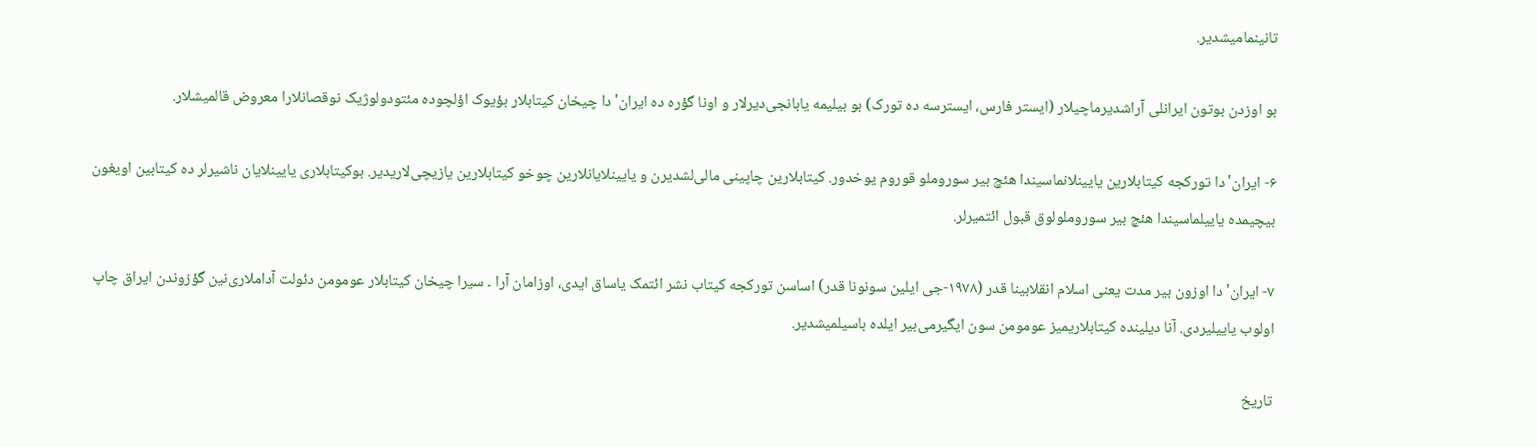تانینمامیشدیر.

بو اوزدن بوتون ایرانلی آراشدیرماچیلار (ایستر فارس، ایسترسه ده تورک) بو بیلیمه یابانجی‌دیرلار و اونا گؤره ده ایران'دا چیخان کیتابلار بؤیوک اؤلچوده مئتودولوژیک نوقصانلارا معروض قالمیشلار.

۶- ایران'دا تورکجه کیتابلارین یایینلانماسیندا هئچ بیر سوروملو قوروم یوخدور. کیتابلارین چاپینی مالی‌لشدیرن و یایینلایانلارین چوخو کیتابلارین یازیچی‌لاریدیر. بوکیتابلاری یایینلایان ناشیرلر ده کیتابین اویغون بیچیمده یاییلماسیندا هئچ بیر سوروملولوق قبول ائتمیرلر.

۷- ایران'دا اوزون بیر مدت یعنی اسلام انقلابینا قدر (۱۹۷۸-جی ایلین سونونا قدر) اساسن تورکجه کیتاب نشر ائتمک یاساق ایدی، اوزامان آرا ۔ سیرا چیخان کیتابلار عومومن دئولت آداملاری‌نین گؤزوندن ایراق چاپ اولوب یاییلیردی. آنا دیلینده کیتابلاریمیز عومومن سون ایگیرمی‌بیر ایلدہ باسیلمیشدیر.

تاریخ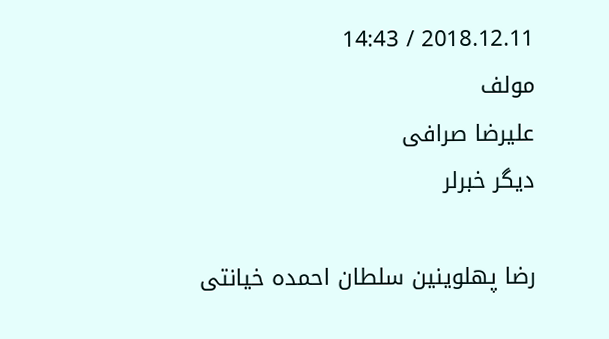2018.12.11 / 14:43
مولف
علیرضا صرافی
دیگر خبرلر

رضا پهلوینین سلطان احمده خیانتی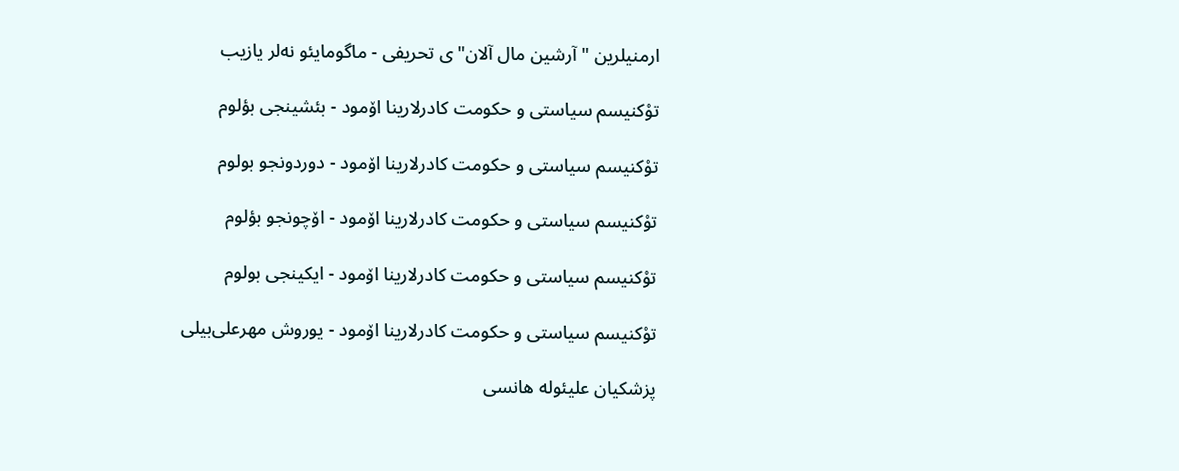ارمنیلرین "آرشین مال آلان"ی تحریفی - ماگومایئو نه‌لر یازیب

توْکنیسم سیاستی و حکومت کادرلارینا اۆمود - بئشینجی بؤلوم

توْکنیسم سیاستی و حکومت کادرلارینا اۆمود - دوردونجو بولوم

توْکنیسم سیاستی و حکومت کادرلارینا اۆمود - اۆچونجو بؤلوم

توْکنیسم سیاستی و حکومت کادرلارینا اۆمود - ایکینجی بولوم

توْکنیسم سیاستی و حکومت کادرلارینا اۆمود - یوروش مهرعلی‌بیلی

پزشکیان علیئوله هانسی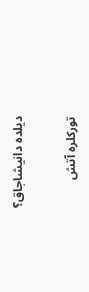دیلده دانیشاجاق؟

تورکلره آتش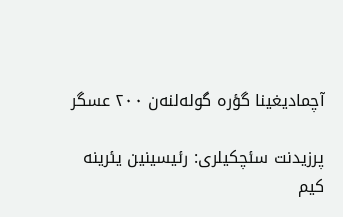آچمادیغینا گؤره گوله‌لنه‌ن ۲۰۰ عسگر

پرزیدنت سئچکیلری: رئیسینین یئرینه کیم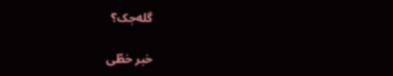گله‌جک؟

خبر خطّی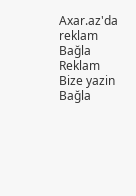Axar.az'da reklam Bağla
Reklam
Bize yazin Bağla